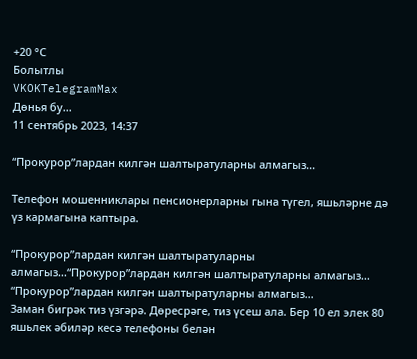+20 °С
Болытлы
VKOKTelegramMax
Дөнья бу...
11 сентябрь 2023, 14:37

“Прокурор”лардан килгән шалтыратуларны алмагыз...

Телефон мошенниклары пенсионерларны гына түгел, яшьләрне дә үз кармагына каптыра.

“Прокурор”лардан килгән шалтыратуларны алмагыз...“Прокурор”лардан килгән шалтыратуларны алмагыз...
“Прокурор”лардан килгән шалтыратуларны алмагыз...
Заман бигрәк тиз үзгәрә. Дөресрәге, тиз үсеш ала. Бер 10 ел элек 80 яшьлек әбиләр кесә телефоны белән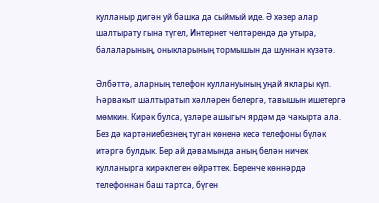кулланыр дигән уй башка да сыймый иде. Ә хәзер алар шалтырату гына түгел, Интернет челтәрендә дә утыра, балаларының, оныкларының тормышын да шуннан күзәтә.

Әлбәттә, аларның телефон куллануының уңай яклары күп. Һәрвакыт шалтыратып хәлләрен белергә, тавышын ишетергә мөмкин. Кирәк булса, үзләре ашыгыч ярдәм дә чакырта ала.
Без дә картәниебезнең туган көненә кесә телефоны бүләк итәргә булдык. Бер ай дәвамында аның белән ничек кулланырга кирәклеген өйрәттек. Беренче көннәрдә телефоннан баш тартса, бүген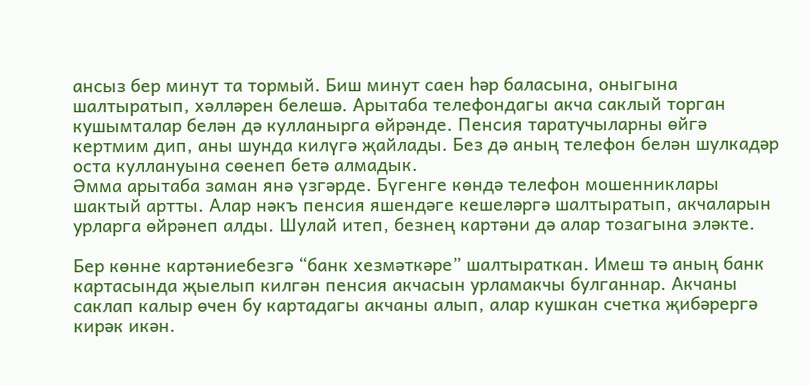ансыз бер минут та тормый. Биш минут саен һәр баласына, оныгына шалтыратып, хәлләрен белешә. Арытаба телефондагы акча саклый торган кушымталар белән дә кулланырга өйрәнде. Пенсия таратучыларны өйгә кертмим дип, аны шунда килүгә җайлады. Без дә аның телефон белән шулкадәр оста куллануына сөенеп бетә алмадык.
Әмма арытаба заман янә үзгәрде. Бүгенге көндә телефон мошенниклары шактый артты. Алар нәкъ пенсия яшендәге кешеләргә шалтыратып, акчаларын урларга өйрәнеп алды. Шулай итеп, безнең картәни дә алар тозагына эләкте.

Бер көнне картәниебезгә “банк хезмәткәре” шалтыраткан. Имеш тә аның банк картасында җыелып килгән пенсия акчасын урламакчы булганнар. Акчаны саклап калыр өчен бу картадагы акчаны алып, алар кушкан счетка җибәрергә кирәк икән.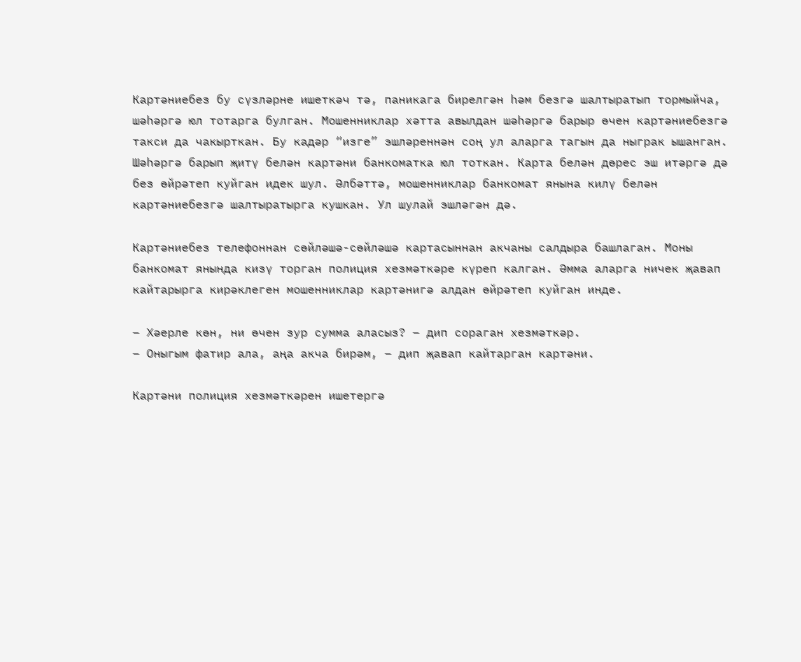Картәниебез бу сүзләрне ишеткәч тә, паникага бирелгән һәм безгә шалтыратып тормыйча, шәһәргә юл тотарга булган. Мошенниклар хәтта авылдан шәһәргә барыр өчен картәниебезгә такси да чакырткан. Бу кадәр “изге” эшләреннән соң ул аларга тагын да ныграк ышанган.
Шәһәргә барып җитү белән картәни банкоматка юл тоткан. Карта белән дөрес эш итәргә дә без өйрәтеп куйган идек шул. Әлбәттә, мошенниклар банкомат янына килү белән картәниебезгә шалтыратырга кушкан. Ул шулай эшләгән дә.

Картәниебез телефоннан сөйләшә-сөйләшә картасыннан акчаны салдыра башлаган. Моны банкомат янында кизү торган полиция хезмәткәре күреп калган. Әмма аларга ничек җавап кайтарырга кирәклеген мошенниклар картәнигә алдан өйрәтеп куйган инде.

– Хәерле көн, ни өчен зур сумма аласыз? – дип сораган хезмәткәр.
– Оныгым фатир ала, аңа акча бирәм, – дип җавап кайтарган картәни.

Картәни полиция хезмәткәрен ишетергә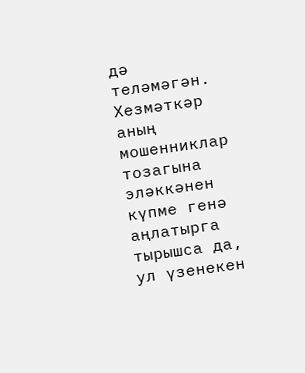дә теләмәгән. Хезмәткәр аның мошенниклар тозагына эләккәнен күпме генә аңлатырга тырышса да, ул үзенекен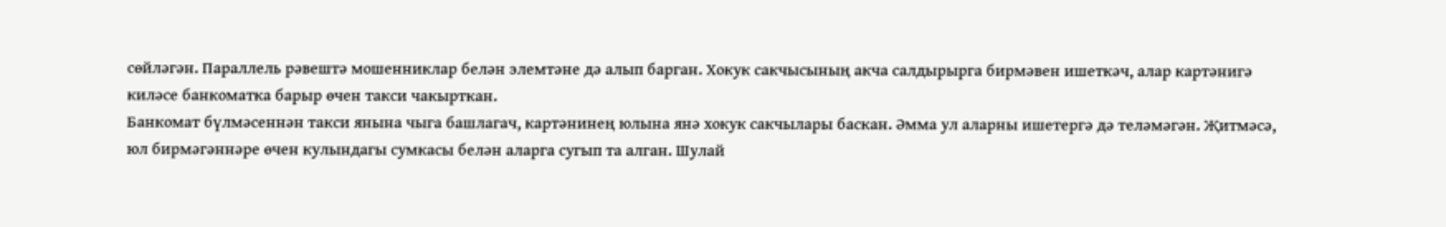сөйләгән. Параллель рәвештә мошенниклар белән элемтәне дә алып барган. Хокук сакчысының акча салдырырга бирмәвен ишеткәч, алар картәнигә киләсе банкоматка барыр өчен такси чакырткан.
Банкомат бүлмәсеннән такси янына чыга башлагач, картәнинең юлына янә хокук сакчылары баскан. Әмма ул аларны ишетергә дә теләмәгән. Җитмәсә, юл бирмәгәннәре өчен кулындагы сумкасы белән аларга сугып та алган. Шулай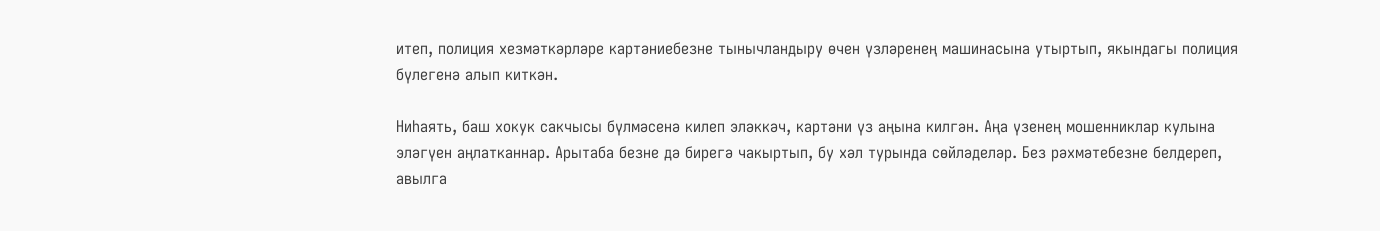итеп, полиция хезмәткәрләре картәниебезне тынычландыру өчен үзләренең машинасына утыртып, якындагы полиция бүлегенә алып киткән.

Ниһаять, баш хокук сакчысы бүлмәсенә килеп эләккәч, картәни үз аңына килгән. Аңа үзенең мошенниклар кулына эләгүен аңлатканнар. Арытаба безне дә бирегә чакыртып, бу хәл турында сөйләделәр. Без рәхмәтебезне белдереп, авылга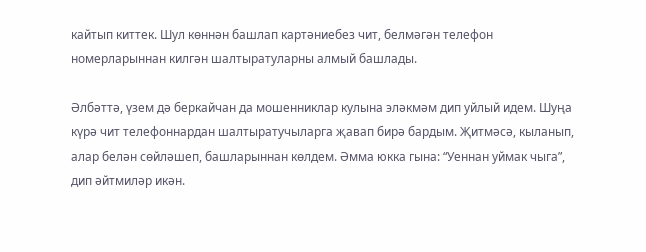кайтып киттек. Шул көннән башлап картәниебез чит, белмәгән телефон номерларыннан килгән шалтыратуларны алмый башлады.

Әлбәттә, үзем дә беркайчан да мошенниклар кулына эләкмәм дип уйлый идем. Шуңа күрә чит телефоннардан шалтыратучыларга җавап бирә бардым. Җитмәсә, кыланып, алар белән сөйләшеп, башларыннан көлдем. Әмма юкка гына: “Уеннан уймак чыга”, дип әйтмиләр икән.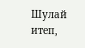Шулай итеп,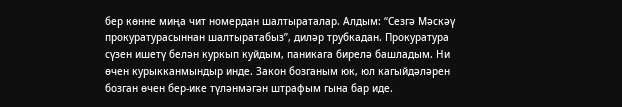бер көнне миңа чит номердан шалтыраталар. Алдым: “Сезгә Мәскәү прокуратурасыннан шалтыратабыз”, диләр трубкадан. Прокуратура сүзен ишетү белән куркып куйдым, паникага бирелә башладым. Ни өчен курыкканмындыр инде. Закон бозганым юк, юл кагыйдәләрен бозган өчен бер-ике түләнмәгән штрафым гына бар иде.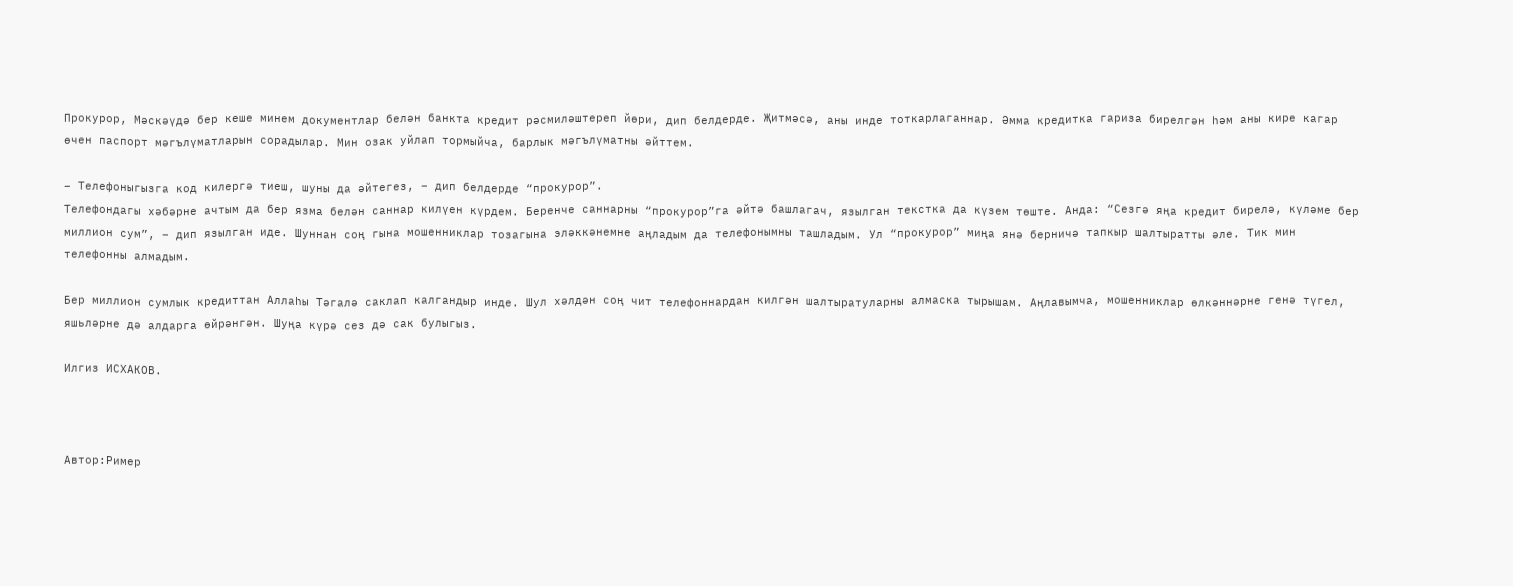Прокурор, Мәскәүдә бер кеше минем документлар белән банкта кредит рәсмиләштереп йөри, дип белдерде. Җитмәсә, аны инде тоткарлаганнар. Әмма кредитка гариза бирелгән һәм аны кире кагар өчен паспорт мәгълүматларын сорадылар. Мин озак уйлап тормыйча, барлык мәгълүматны әйттем.

– Телефоныгызга код килергә тиеш, шуны да әйтегез, – дип белдерде “прокурор”.
Телефондагы хәбәрне ачтым да бер язма белән саннар килүен күрдем. Беренче саннарны “прокурор”га әйтә башлагач, язылган текстка да күзем төште. Анда: “Сезгә яңа кредит бирелә, күләме бер миллион сум”, – дип язылган иде. Шуннан соң гына мошенниклар тозагына эләккәнемне аңладым да телефонымны ташладым. Ул “прокурор” миңа янә берничә тапкыр шалтыратты әле. Тик мин телефонны алмадым.

Бер миллион сумлык кредиттан Аллаһы Тәгалә саклап калгандыр инде. Шул хәлдән соң чит телефоннардан килгән шалтыратуларны алмаска тырышам. Аңлавымча, мошенниклар өлкәннәрне генә түгел, яшьләрне дә алдарга өйрәнгән. Шуңа күрә сез дә сак булыгыз.

Илгиз ИСХАКОВ.



Автор:Ример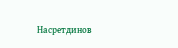Насретдинов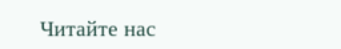Читайте нас